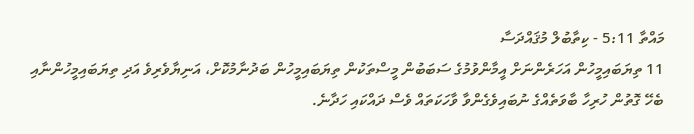މައްތާ 5:11 - ކިތާބުލް މުޤައްދަސާ
11 ތިޔަބައިމީހުން އަހަރެންނަށް އީމާންވުމުގެ ސަބަބުން މީސްތަކުން ތިޔަބައިމީހުން ބަދުނާމުކޮށް، އަނިޔާވެރިވެ އަދި ތިޔަބައިމީހުންނާއި ބެހޭ ގޮތުން ހުރިހާ ބާވަތެއްގެ ނުބައިވެގެންވާ ވާހަކަތައް ވެސް ދައްކައި ހަދާނެ.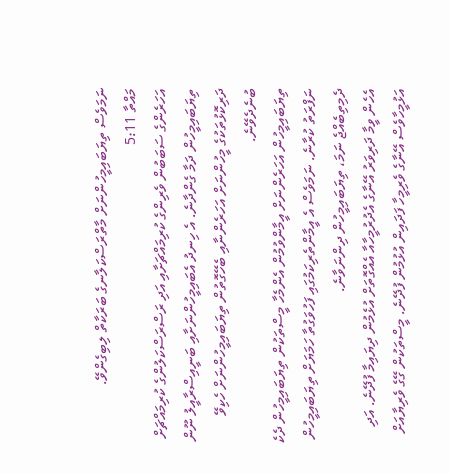ނަމަވެސް ތިޔަބައިމީހުންނަށް މާތްރަސްކަލާނގެ ބަރަކާތް ލިބިގެންވޭ.
މައްތާ 5:11
އަހަރެންގެ ސަބަބުން ވެރިންގެ ކުރިމައްޗަށާއި އަދި ރަސްރަސްކަލުންގެ ކުރިމައްޗަށް ތިޔަބައިމީހުން ދަމާ ގެންދާނެ. އެ ހިނދު އެބައިމީހުންނަށާއި ބަނީއިސްރާއީލު ނޫން ދަރިކޮޅުތަކުގެ މީހުންނަށް އަހަރެންނާއި ބެހޭގޮތުން ތިޔަބައިމީހުންނަށް ހެކިވޭ ބުނެދެވޭނެ.
ތިޔަބައިމީހުން އަހަރެންނަށް އީމާންވުމުން އެންމެހާ މީސްތަކުން ތިޔަބައިމީހުން ދެކެ ނަފްރަތު ކުރާނެ. ނަމަވެސް އެ އީމާންތެރިކަމުގައި ފަހުވަގުތާ ހަމަޔަށް ތިޔަބައިމީހުން ދެމިތިބެއްޖެ ނަމަ، ތިޔަބައިމީހުން ދިންނަވާނެ.
އެހެން ވީމާ ދަރިވަރު އޭނާގެ އެދުރުމީހާއާ އެއްގޮތަށް އުޅެމުން ދިޔައިމާ ފުދޭނެ. އަދި އަޅުމީހާވެސް އޭނާގެ ވެރިމީހާ ފަދައިން އުޅުމުން ފުދޭނެ. މީސްތަކުން ގޭގެ ވެރިޔާއަށް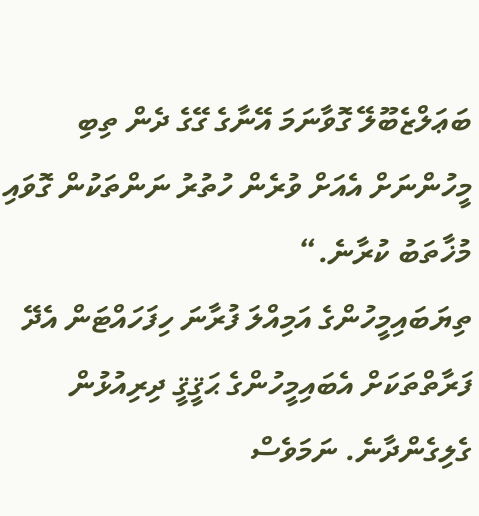ބަޢަލްޒެބޫލޭ ގޮވާނަމަ އޭނާގެ ގޭގެ ދެން ތިބި މީހުންނަށް އެއަށް ވުރެން ހުތުރު ނަންތަކުން ގޮވައި މުޚާތަބު ކުރާނެ.“
ތިޔަބައިމީހުންގެ އަމިއްލަ ފުރާނަ ހިފަހައްޓަން އެދޭ ފަރާތްތަކަށް އެބައިމީހުންގެ ޙަޤީޤީ ދިރިއުޅުން ގެލިގެންދާނެ. ނަމަވެސް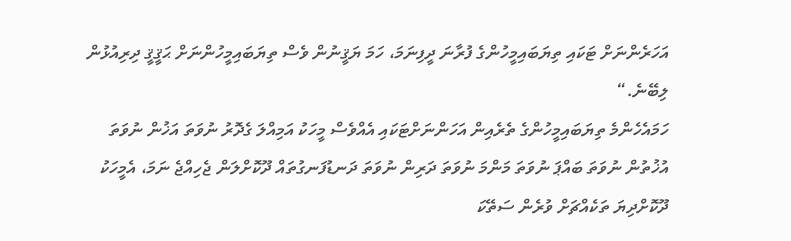އަހަރެންނަށް ޓަކައި ތިޔަބައިމީހުންގެ ފުރާނަ ދީފިނަމަ، ހަމަ ޔަޤީނުން ވެސް ތިޔަބައިމީހުންނަށް ޙަޤީޤީ ދިރިއުޅުން ލިބޭނެ.“
ހަމައެހެންމެ ތިޔަބައިމީހުންގެ ތެރެއިން އަހަންނަށްޓަކައި އެއްވެސް މީހަކު އަމިއްލަ ގެދޮރު ނުވަތަ އަޚުން ނުވަތަ އުޚުތުން ނުވަތަ ބައްޕަ ނުވަތަ މަންމަ ނުވަތަ ދަރިން ނުވަތަ ދަނޑުފަނގުތައް ދޫކޮށްލަން ޖެހިއްޖެ ނަމަ، އެމީހަކު ދޫކޮށްދިޔަ ތަކެއްޗަށް ވުރެން ސަތޭކަ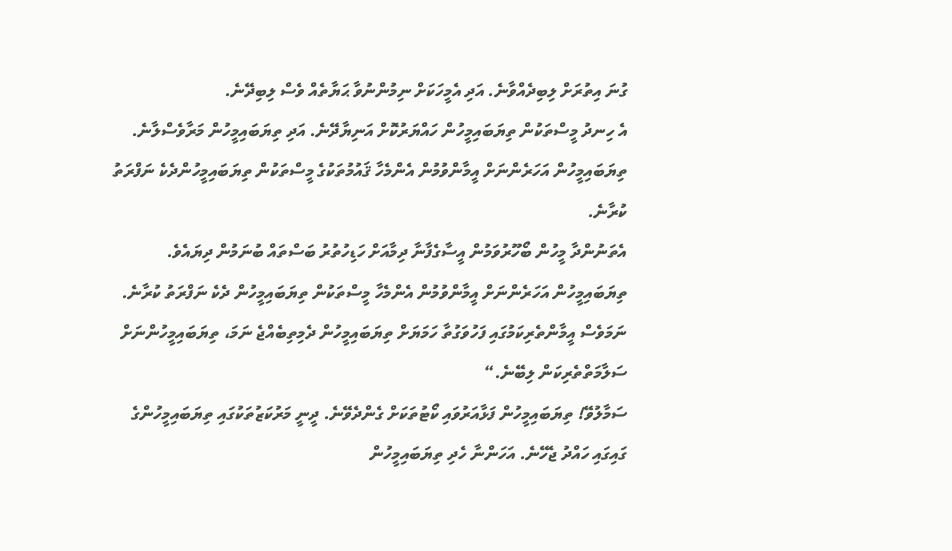ގުނަ އިތުރަށް ލިބިދެއްވާނެ. އަދި އެމީހަކަށް ނިމުންނުވާ ޙަޔާތެއް ވެސް ލިބިދޭނެ.
އެ ހިނދު މީސްތަކުން ތިޔަބައިމީހުން ހައްޔަރުކޮށް އަނިޔާދޭނެ. އަދި ތިޔަބައިމީހުން މަރާވެސްލާނެ. ތިޔަބައިމީހުން އަހަރެންނަށް އީމާންވުމުން އެންމެހާ ޤައުމުތަކުގެ މީސްތަކުން ތިޔަބައިމީހުންދެކެ ނަފްރަތު ކުރާނެ.
އެތަނުންދާ މީހުން ބޯހޫރުވަމުން އީސާގެފާނާ ދިމާއަށް ހަޑިހުތުރު ބަސްތައް ބުނަމުން ދިޔައެވެ.
ތިޔަބައިމީހުން އަހަރެންނަށް އީމާންވުމުން އެންމެހާ މީސްތަކުން ތިޔަބައިމީހުން ދެކެ ނަފްރަތު ކުރާނެ. ނަމަވެސް އީމާންތެރިކަމުގައި ފަހުވަގުތާ ހަމަޔަށް ތިޔަބައިމީހުން ދެމިތިބެއްޖެ ނަމަ، ތިޔަބައިމީހުންނަށް ސަލާމަތްތެރިކަން ލިބޭނެ.“
ސަމާލުވޭ! ތިޔަބައިމީހުން ފަޅާއަރުވައި ކޯޓުތަކަށް ގެންދެވޭނެ. ދީނީ މަރުކަޒުތަކުގައި ތިޔަބައިމީހުންގެ ގައިގައި ހައްދު ޖެހޭނެ. އަހަންނާ ހެދި ތިޔަބައިމީހުން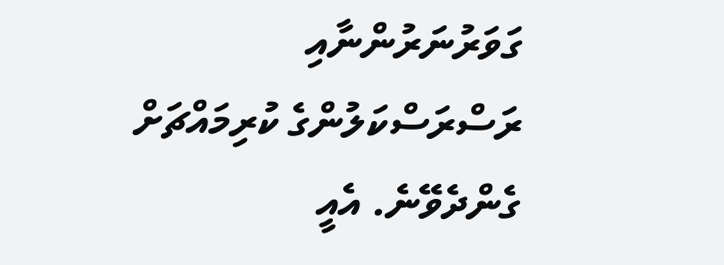ގަވަރުނަރުންނާއި ރަސްރަސްކަލުންގެ ކުރިމައްޗަށް ގެންދެވޭނެ. އެއީ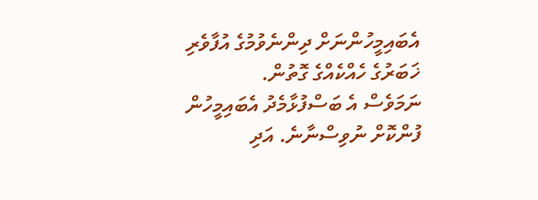އެބައިމީހުންނަށް ދިންނެވުމުގެ އުފާވެރި ޚަބަރުގެ ހެއްކެއްގެ ގޮތުން.
ނަމަވެސް އެ ބަސްފުޅާމެދު އެބައިމީހުން ފުންކޮށް ނުވިސްނާނެ. އަދި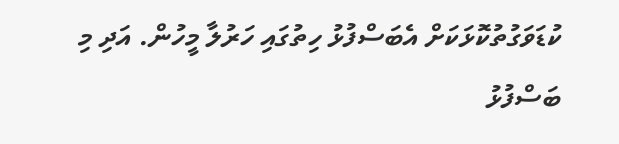ކުޑަވަގުތުކޮޅަކަށް އެބަސްފުޅު ހިތުގައި ހަރުލާ މީހުން. އަދި މި ބަސްފުޅު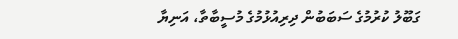ގަބޫލު ކުރުމުގެ ސަބަބުން ދިރިއުޅުމުގެ މުސީބާތާ، އަނިޔާ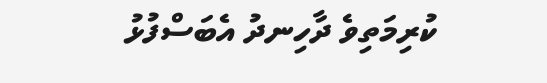ކުރިމަތިވެ ދާހިނދު އެބަސްފުޅު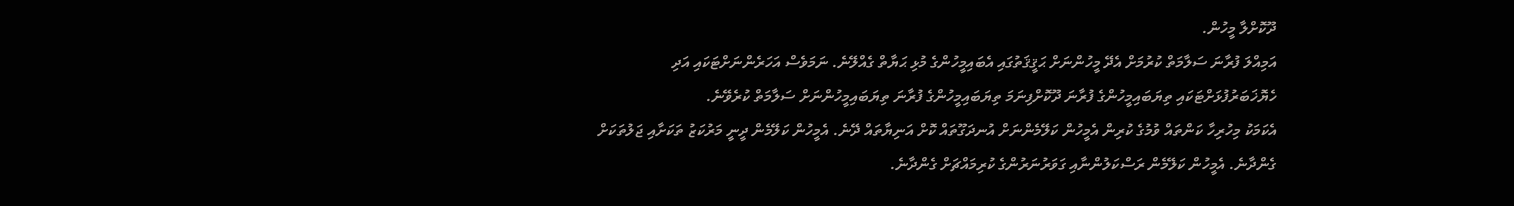ދޫކޮށްލާ މީހުން.
އަމިއްލަ ފުރާނަ ސަލާމަތް ކުރުމަށް އެދޭ މީހުންނަށް ޙަޤީޤަތުގައި އެބައިމީހުންގެ މުޅި ޙަޔާތް ގެއްލޭނެ. ނަމަވެސް އަހަރެންނަށްޓަކައި އަދި ހެޔޮޚަބަރުފުޅަށްޓަކައި ތިޔަބައިމީހުންގެ ފުރާނަ ދޫކޮށްފިނަމަ ތިޔަބައިމީހުންގެ ފުރާނަ ތިޔަބައިމީހުންނަށް ސަލާމަތް ކުރެވޭނެ.
އެކަމަކު މިހުރިހާ ކަންތައް ވުމުގެ ކުރިން އެމީހުން ކަލޭމެންނަށް އުނދަގޫތައް ކޮށް އަނިޔާތައް ދޭނެ. އެމީހުން ކަލޭމެން ދީނީ މަރުކަޒު ތަކަށާއި ޖަލުތަކަށް ގެންދާނެ. އެމީހުން ކަލޭމެން ރަސްކަލުންނާއި ގަވަރުނަރުންގެ ކުރިމައްޗަށް ގެންދާނެ.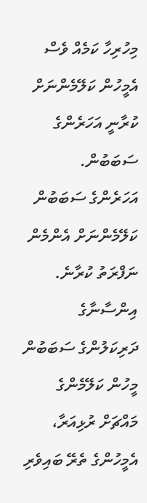މިހުރިހާ ކަމެއް ވެސް އެމީހުން ކަލޭމެންނަށް ކުރާނީ އަހަރެންގެ ސަބަބުން.
އަހަރެންގެ ސަބަބުން ކަލޭމެންނަށް އެންމެން ނަފްރަތު ކުރާނެ.
އިންސާނާގެ ދަރިކަލުންގެ ސަބަބުން މީހުން ކަލޭމެންގެ މައްޗަށް ރުޅިއަރާ، އެމީހުންގެ ތެރޭ ބައިވެރި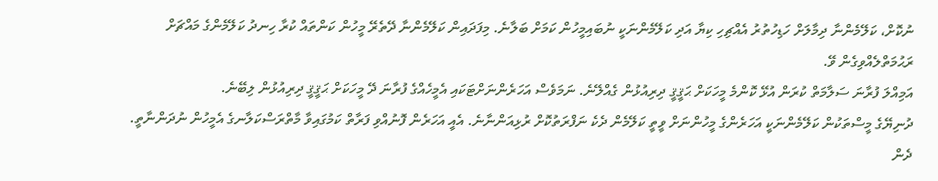ނުކޮށް، ކަލޭމެންނާ ދިމާލަށް ހަޑިހުތުރު އެއްޗިހި ކިޔާ އަދި ކަލޭމެންނަކީ ނުބައިމީހުން ކަމަށް ބަލާނެ. މިފަދައިން ކަލޭމެންނާ ދޭތެރޭ މީހުން ކަންތައް ކުރާ ހިނދު ކަލޭމެންގެ މައްޗަށް ރަޙުމަތްލެއްވިގެން ވޭ.
އަމިއްލަ ފުރާނަ ސަލާމަތް ކުރަން އުޅޭ ކޮންމެ މީހަކަށް ޙަޤީޤީ ދިރިއުޅުން ގެއްލޭނެ. ނަމަވެސް އަހަރެންނަށްޓަކައި އެމީހެއްގެ ފުރާނަ ދޭ މީހަކަށް ޙަޤީޤީ ދިރިއުޅުން ލިބޭނެ.
ދުނިޔޭގެ މީސްތަކުން ކަލޭމެންނަކީ އަހަރެންގެ މީހުންނަށް ވީތީ ކަލޭމެން ދެކެ ނަފްރަތުކޮށް ރުޅިއަންނާނެ. އެއީ އަހަރެން ފޮނުއްވި ފަރާތް ކަމުގައިވާ މާތްރަސްކަލާނގެ އެމީހުން ނުދަންނާތީ.
ދެން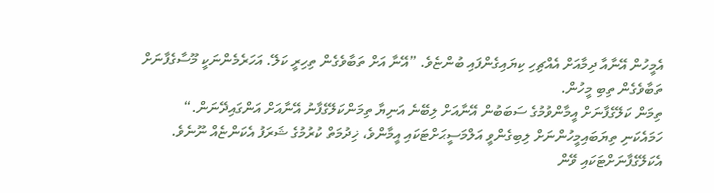އެމީހުން އޭނާއާ ދިމާއަށް އެއްޗިހި ކިޔައިގެންފައި ބުންޏެވެ. ”އޭނާ އަށް ތަބާވެގެން ތިހިރީ ކަލޭ. އަހަރެމެންނަކީ މޫސާގެފާނަށް ތަބާވެގެން ތިބި މީހުން.
ތިމަން ކަލޭގެފާނަށް އީމާންވުމުގެ ސަބަބުން އޭނާއަށް ލިބޭނެ އަނިޔާ ތިމަންކަލޭގެފާނު އޭނާއަށް އަންގައިދޭނަން.“
ހަމައެކަނި ތިޔަބައިމީހުންނަށް ލިބިގެންވީ އަލްމަސީޙަށްޓަކައި އީމާންވެ، ޚިދުމަތް ކުރުމުގެ ޝަރަފު އެކަންޏެއް ނޫނެވެ. އެކަލޭގެފާނަށްޓަކައި ވޭން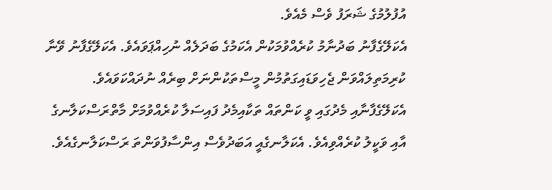އުފުލުމުގެ ޝަރަފު ވެސް މެއެވެ.
އެކަލޭގެފާނު ބަދުނާމު ކުރެއްވުމަކުން އެކަމުގެ ބަދަލެއް ނުހިއްޕަވައެވެ. އެކަލޭގެފާނު ވޭނާ ކުރިމަތިލައްވަން ޖެހިވަޑައިގަތުމުން މީސްތަކުންނަށް ބިރެއް ނުދައްކަވައެވެ. އެކަލޭގެފާނާއި މެދުގައި ވީ ކަންތައް ތަކާއިމެދު ފައިސަލާ ކުރެއްވުމަށް މާތްރަސްކަލާނގެ އާއި ވަކީލު ކުރެއްވިއެވެ. އެކަލާނގެއީ އަބަދުވެސް އިންސާފުވަންތަ ރަސްކަލާނގެއެވެ.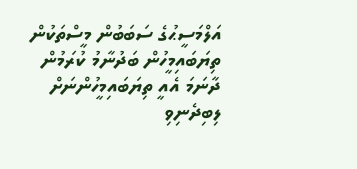އަލްމަސީޙުގެ ސަބަބުން މީސްތަކުން ތިޔަބައިމީހުން ބަދުނާމު ކުރަމުން ދާނަމަ އެއީ ތިޔަބައިމީހުންނަށް ލިބިދެނިވި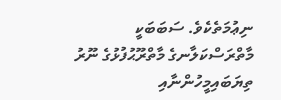ނިޢުމަތެކެވެ. ސަބަބަކީ މާތްރަސްކަލާނގެ މާތްރޫޙުފުޅުގެ ނޫރު ތިޔަބައިމީހުންނާއި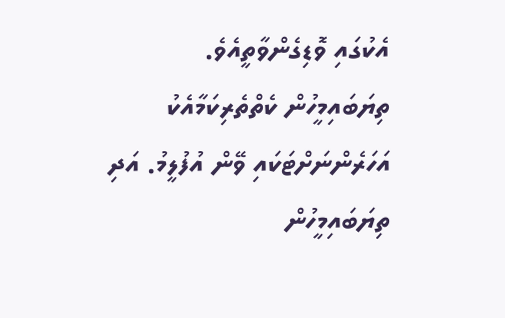އެކުގައި ވޮޑިގެންވާތީއެވެ.
ތިޔަބައިމީހުން ކެތްތެރިކަމާއެކު އަހަރެންނަށްޓަކައި ވޭން އުފުލީމު. އަދި ތިޔަބައިމީހުން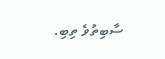ސާބިތުވެ ތިބި.